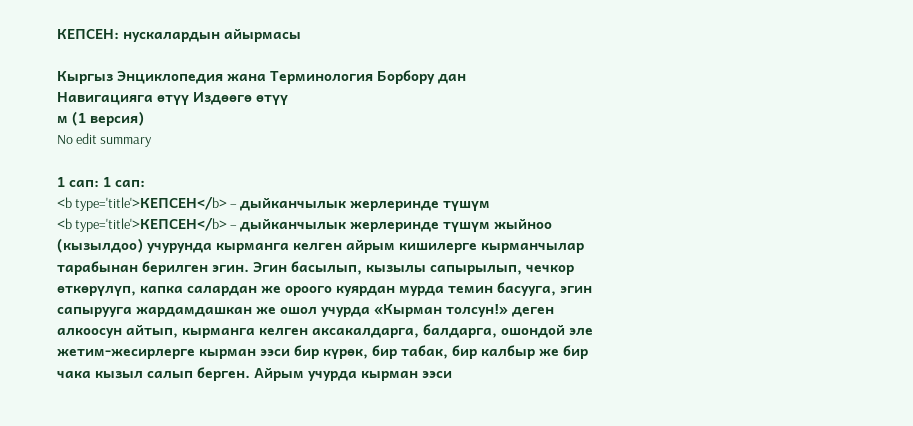КЕПСЕН: нускалардын айырмасы

Кыргыз Энциклопедия жана Терминология Борбору дан
Навигацияга өтүү Издөөгө өтүү
м (1 версия)
No edit summary

1 сап: 1 сап:
<b type='title'>КЕПСЕН</b> – дыйканчылык жерлеринде түшүм
<b type='title'>КЕПСЕН</b> – дыйканчылык жерлеринде түшүм жыйноо (кызылдоо) учурунда кырманга келген айрым кишилерге кырманчылар тарабынан берилген эгин. Эгин басылып, кызылы сапырылып, чечкор өткөрүлүп, капка салардан же ороого куярдан мурда темин басууга, эгин сапырууга жардамдашкан же ошол учурда «Кырман толсун!» деген алкоосун айтып, кырманга келген аксакалдарга, балдарга, ошондой эле жетим-жесирлерге кырман ээси бир күрөк, бир табак, бир калбыр же бир чака кызыл салып берген. Айрым учурда кырман ээси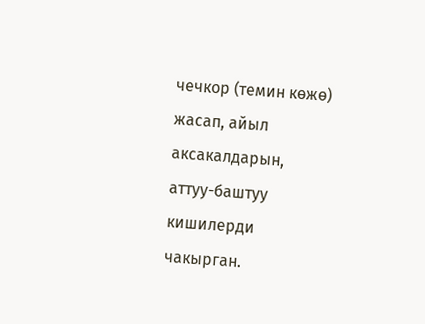чечкор (темин көжө) жасап, айыл аксакалдарын, аттуу-баштуу кишилерди чакырган.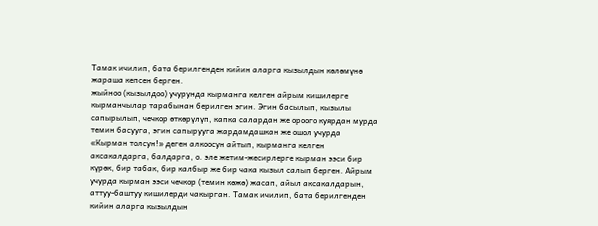Тамак ичилип, бата берилгенден кийин аларга кызылдын көлөмүнө жараша кепсен берген.
жыйноо (кызылдоо) учурунда кырманга келген айрым кишилерге кырманчылар тарабынан берилген эгин. Эгин басылып, кызылы сапырылып, чечкор өткөрүлүп, капка салардан же ороого куярдан мурда темин басууга, эгин сапырууга жардамдашкан же ошол учурда «Кырман толсун!» деген алкоосун айтып, кырманга келген аксакалдарга, балдарга, о. эле жетим-жесирлерге кырман ээси бир күрөк, бир табак, бир калбыр же бир чака кызыл салып берген. Айрым учурда кырман ээси чечкор (темин көжө) жасап, айыл аксакалдарын, аттуу-баштуу кишилерди чакырган. Тамак ичилип, бата берилгенден кийин аларга кызылдын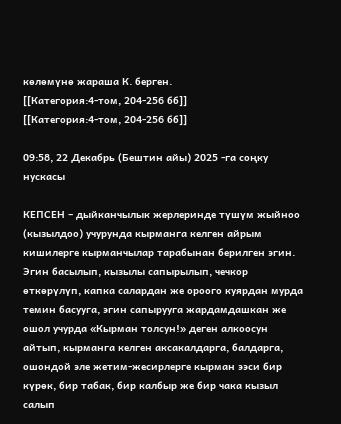көлөмүнө жараша К. берген.
[[Категория:4-том, 204-256 бб]]
[[Категория:4-том, 204-256 бб]]

09:58, 22 Декабрь (Бештин айы) 2025 -га соңку нускасы

КЕПСЕН – дыйканчылык жерлеринде түшүм жыйноо (кызылдоо) учурунда кырманга келген айрым кишилерге кырманчылар тарабынан берилген эгин. Эгин басылып, кызылы сапырылып, чечкор өткөрүлүп, капка салардан же ороого куярдан мурда темин басууга, эгин сапырууга жардамдашкан же ошол учурда «Кырман толсун!» деген алкоосун айтып, кырманга келген аксакалдарга, балдарга, ошондой эле жетим-жесирлерге кырман ээси бир күрөк, бир табак, бир калбыр же бир чака кызыл салып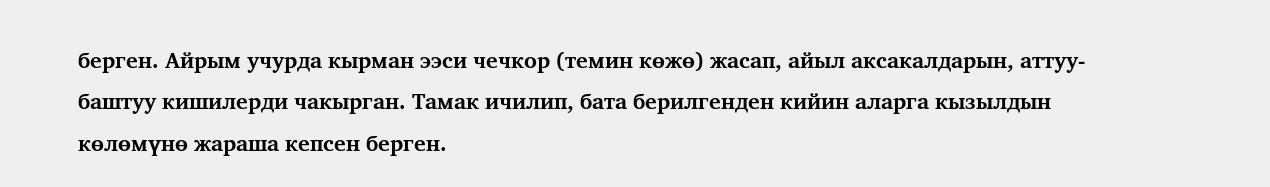берген. Айрым учурда кырман ээси чечкор (темин көжө) жасап, айыл аксакалдарын, аттуу-баштуу кишилерди чакырган. Тамак ичилип, бата берилгенден кийин аларга кызылдын көлөмүнө жараша кепсен берген.